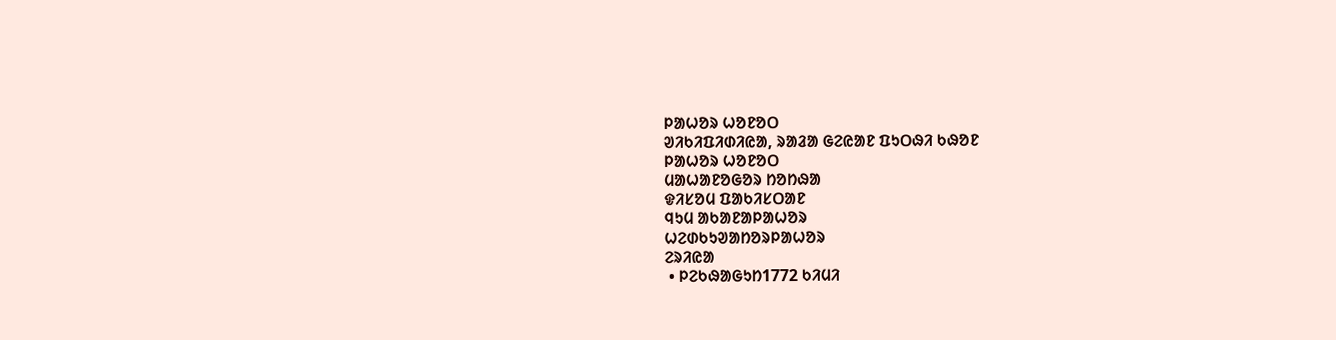ᱞᱟᱦᱚᱨ ᱦᱚᱱᱚᱛ
ᱣᱤᱠᱤᱯᱤᱰᱤᱭᱟ, ᱨᱟᱲᱟ ᱜᱮᱭᱟᱱ ᱯᱩᱛᱷᱤ ᱠᱷᱚᱱ
ᱞᱟᱦᱚᱨ ᱦᱚᱱᱚᱛ
ᱢᱟᱦᱟᱱᱚᱜᱚᱨ ᱴᱚᱴᱷᱟ
ᱫᱤᱥᱚᱢ ᱯᱟᱠᱤᱥᱛᱟᱱ
ᱧᱩᱢ ᱟᱠᱟᱱᱟᱞᱟᱦᱚᱨ
ᱦᱮᱰᱠᱩᱣᱟᱴᱚᱨᱞᱟᱦᱚᱨ
ᱮᱨᱤᱭᱟ
 • ᱞᱮᱠᱷᱟᱜᱩᱴ1772 ᱠᱤᱢᱤ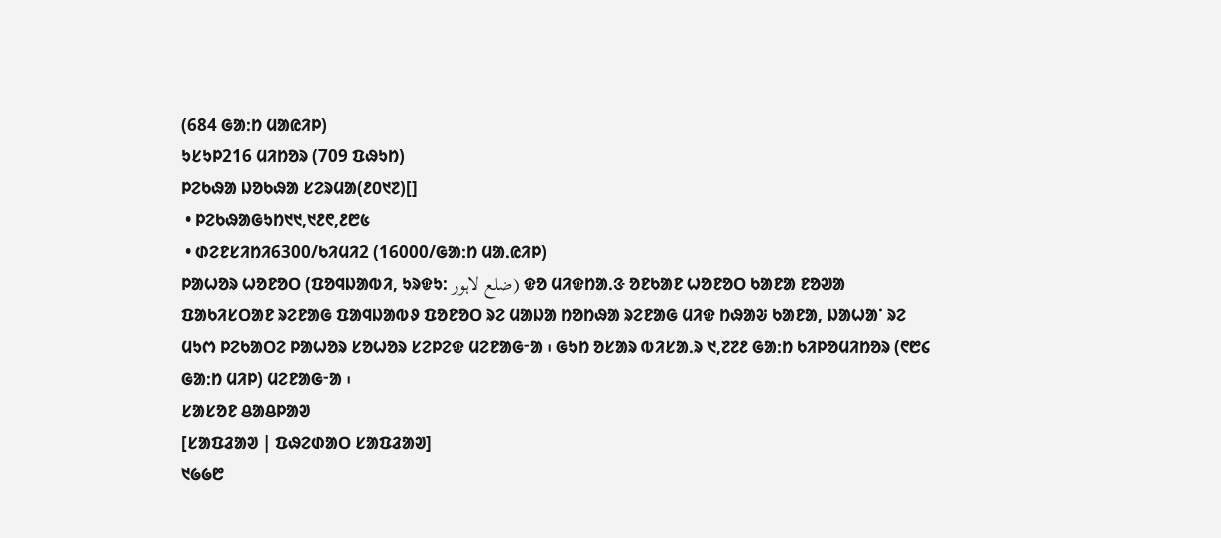(684 ᱜᱟᱺᱴ ᱢᱟᱭᱤᱞ)
ᱩᱥᱩᱞ216 ᱢᱤᱴᱚᱨ (709 ᱯᱷᱩᱴ)
ᱞᱮᱠᱷᱟ ᱡᱚᱠᱷᱟ ᱥᱮᱨᱢᱟ(᱒᱐᱑᱗)[]
 • ᱞᱮᱠᱷᱟᱜᱩᱴ᱑᱑,᱑᱒᱖,᱒᱘᱕
 • ᱰᱮᱱᱥᱤᱴᱤ6300/ᱠᱤᱢᱤ2 (16000/ᱜᱟᱺᱴ ᱢᱟᱹᱭᱤᱞ)
ᱞᱟᱦᱚᱨ ᱦᱚᱱᱚᱛ (ᱯᱚᱧᱡᱟᱵᱤ, ᱩᱨᱫᱩ: ضلع لاہور) ᱫᱚ ᱢᱤᱫᱴᱟᱹᱝ ᱚᱱᱠᱟᱱ ᱦᱚᱱᱚᱛ ᱠᱟᱱᱟ ᱱᱚᱣᱟ ᱯᱟᱠᱤᱥᱛᱟᱱ ᱨᱮᱱᱟᱜ ᱯᱟᱧᱡᱟᱵᱽ ᱯᱚᱱᱚᱛ ᱨᱮ ᱢᱟᱡᱟ ᱴᱚᱴᱷᱟ ᱨᱮᱱᱟᱜ ᱢᱤᱫ ᱴᱷᱟᱶ ᱠᱟᱱᱟ, ᱡᱟᱦᱟᱸ ᱨᱮ ᱢᱩᱬ ᱞᱮᱠᱟᱛᱮ ᱞᱟᱦᱚᱨ ᱥᱚᱦᱚᱨ ᱥᱮᱞᱮᱫ ᱢᱮᱱᱟᱜᱼᱟ ᱾ ᱜᱩᱴ ᱚᱥᱟᱨ ᱵᱤᱥᱟᱹᱨ ᱑,᱗᱗᱒ ᱜᱟᱺᱴ ᱠᱤᱞᱚᱢᱤᱴᱚᱨ (᱖᱘᱔ ᱜᱟᱺᱴ ᱢᱤᱞ) ᱢᱮᱱᱟᱜᱼᱟ ᱾
ᱥᱟᱥᱚᱱ ᱪᱟᱪᱞᱟᱣ
[ᱥᱟᱯᱲᱟᱣ | ᱯᱷᱮᱰᱟᱛ ᱥᱟᱯᱲᱟᱣ]
᱑᱙᱙᱘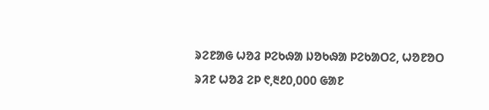ᱨᱮᱱᱟᱜ ᱦᱚᱲ ᱞᱮᱠᱷᱟ ᱡᱚᱠᱷᱟ ᱞᱮᱠᱟᱛᱮ, ᱦᱚᱱᱚᱛ ᱨᱤᱱ ᱦᱚᱲ ᱮᱞ ᱖,᱓᱒᱐,᱐᱐᱐ ᱜᱟᱱ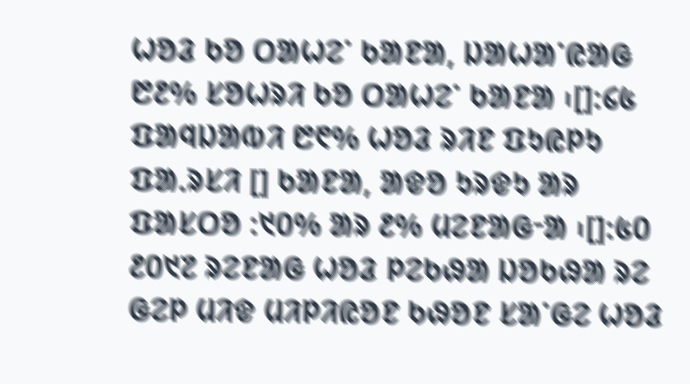ᱦᱚᱲ ᱠᱚ ᱛᱟᱦᱮᱸ ᱠᱟᱱᱟ, ᱡᱟᱦᱟᱸᱭᱟᱜ ᱘᱒% ᱥᱚᱦᱨᱤ ᱠᱚ ᱛᱟᱦᱮᱸ ᱠᱟᱱᱟ ᱾[]:᱔᱕ ᱯᱟᱧᱡᱟᱵᱤ ᱘᱖% ᱦᱚᱲ ᱨᱤᱱ ᱯᱩᱭᱞᱩ ᱯᱟᱹᱨᱥᱤ [] ᱠᱟᱱᱟ, ᱟᱫᱚ ᱩᱨᱫᱩ ᱟᱨ ᱯᱟᱥᱛᱚ :᱑᱐% ᱟᱨ ᱒% ᱢᱮᱱᱟᱜᱼᱟ ᱾[]:᱕᱐ ᱒᱐᱑᱗ ᱨᱮᱱᱟᱜ ᱦᱚᱲ ᱞᱮᱠᱷᱟ ᱡᱚᱠᱷᱟ ᱨᱮ ᱜᱮᱞ ᱢᱤᱫ ᱢᱤᱞᱤᱭᱚᱱ ᱠᱷᱚᱱ ᱥᱟᱸᱜᱮ ᱦᱚᱲ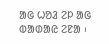ᱟᱜ ᱦᱚᱲ ᱮᱞ ᱟᱜ ᱵᱟᱰᱟᱭ ᱮᱱᱟ ᱾